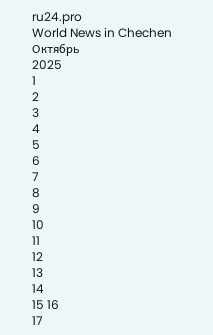ru24.pro
World News in Chechen
Октябрь
2025
1
2
3
4
5
6
7
8
9
10
11
12
13
14
15 16
17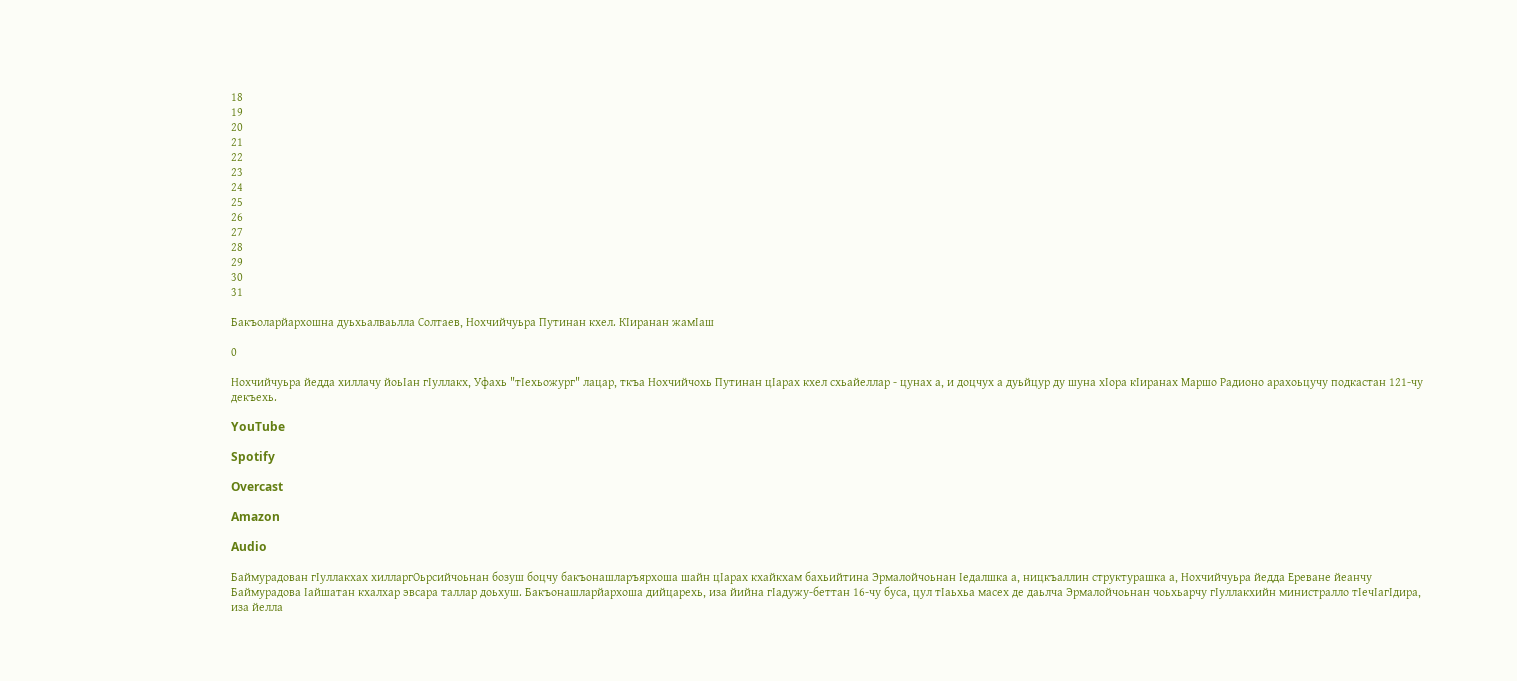18
19
20
21
22
23
24
25
26
27
28
29
30
31

Бакъоларйархошна дуьхьалваьлла Солтаев, Нохчийчуьра Путинан кхел. КIиранан жамIаш

0

Нохчийчуьра йедда хиллачу йоьIан гIуллакх, Уфахь "тIехьожург" лацар, ткъа Нохчийчохь Путинан цIарах кхел схьайеллар - цунах а, и доцчух а дуьйцур ду шуна хIора кIиранах Маршо Радионо арахоьцучу подкастан 121-чу декъехь.

YouTube

Spotify

Overcast

Amazon

Audio

Баймурадован гIуллакхах хилларгОьрсийчоьнан бозуш боцчу бакъонашларъярхоша шайн цIарах кхайкхам бахьийтина Эрмалойчоьнан Ӏедалшка а, ницкъаллин структурашка а, Нохчийчуьра йедда Ереване йеанчу Баймурадова Iайшатан кхалхар эвсара таллар доьхуш. Бакъонашларйархоша дийцарехь, иза йийна гIадужу-беттан 16-чу буса, цул тIаьхьа масех де даьлча Эрмалойчоьнан чоьхьарчу гӀуллакхийн министралло тӀечӀагӀдира, иза йелла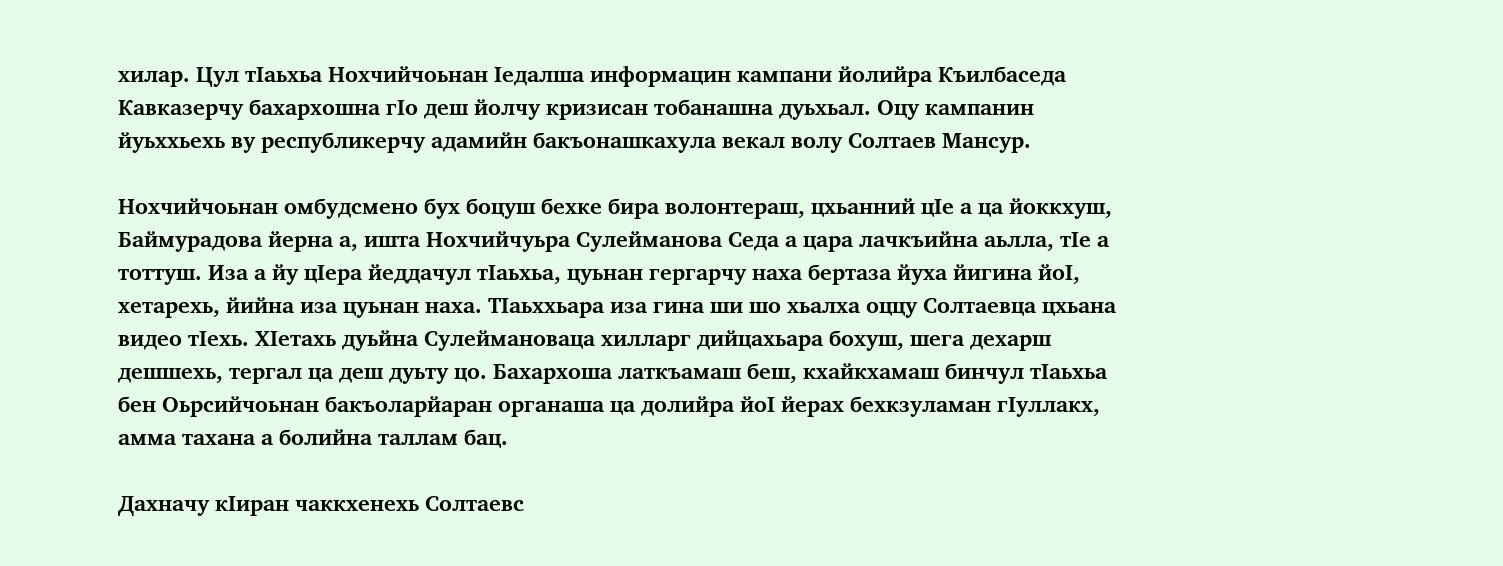хилар. Цул тӀаьхьа Нохчийчоьнан Ӏедалша информацин кампани йолийра Къилбаседа Кавказерчу бахархошна гӀо деш йолчу кризисан тобанашна дуьхьал. Оцу кампанин йуьххьехь ву республикерчу адамийн бакъонашкахула векал волу Солтаев Мансур.

Нохчийчоьнан омбудсмено бух боцуш бехке бира волонтераш, цхьанний цӀе а ца йоккхуш, Баймурадова йерна а, ишта Нохчийчуьра Сулейманова Седа а цара лачкъийна аьлла, тIе а тоттуш. Иза а йу цIера йеддачул тIаьхьа, цуьнан гергарчу наха бертаза йуха йигина йоI, хетарехь, йийна иза цуьнан наха. ТӀаьххьара иза гина ши шо хьалха оццу Солтаевца цхьана видео тIехь. ХӀетахь дуьйна Сулеймановаца хилларг дийцахьара бохуш, шега дехарш дешшехь, тергал ца деш дуьту цо. Бахархоша латкъамаш беш, кхайкхамаш бинчул тIаьхьа бен Оьрсийчоьнан бакъоларйаран органаша ца долийра йоI йерах бехкзуламан гIуллакх, амма тахана а болийна таллам бац.

Дахначу кӀиран чаккхенехь Солтаевс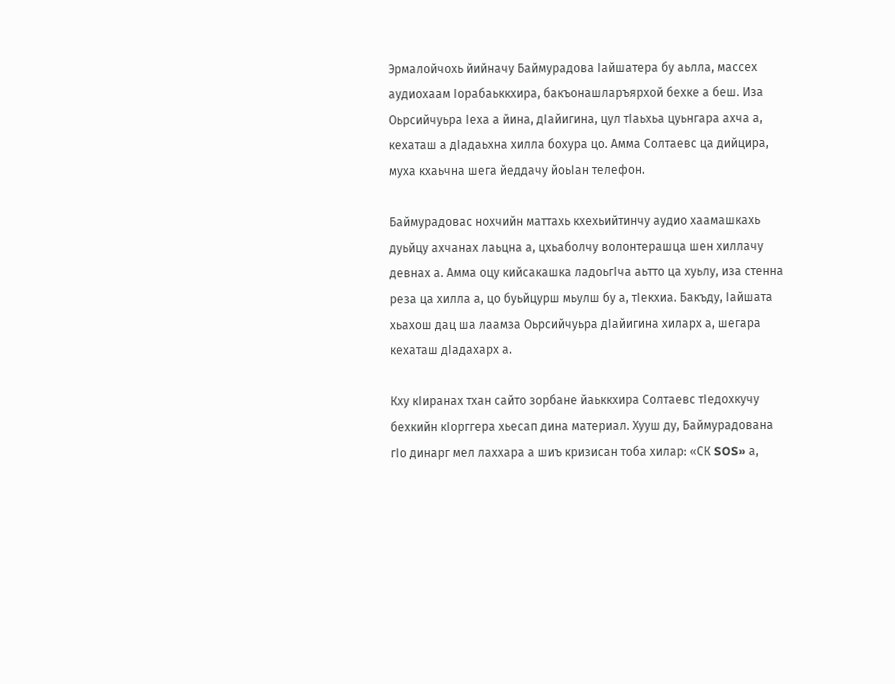Эрмалойчохь йийначу Баймурадова Ӏайшатера бу аьлла, массех аудиохаам Ӏорабаьккхира, бакъонашларъярхой бехке а беш. Иза Оьрсийчуьра Ӏеха а йина, дIайигина, цул тӀаьхьа цуьнгара ахча а, кехаташ а дӀадаьхна хилла бохура цо. Амма Солтаевс ца дийцира, муха кхаьчна шега йеддачу йоьIан телефон.

Баймурадовас нохчийн маттахь кхехьийтинчу аудио хаамашкахь дуьйцу ахчанах лаьцна а, цхьаболчу волонтерашца шен хиллачу девнах а. Амма оцу кийсакашка ладоьгIча аьтто ца хуьлу, иза стенна реза ца хилла а, цо буьйцурш мьулш бу а, тIекхиа. Бакъду, Iайшата хьахош дац ша лаамза Оьрсийчуьра дӀайигина хиларх а, шегара кехаташ дӀадахарх а.

Кху кӀиранах тхан сайто зорбане йаьккхира Солтаевс тIедохкучу бехкийн кӀорггера хьесап дина материал. Хууш ду, Баймурадована гӀо динарг мел лаххара а шиъ кризисан тоба хилар: «СК SOS» а,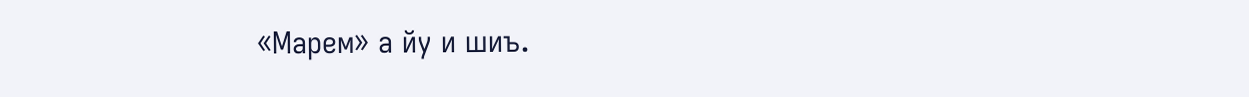«Марем» а йу и шиъ.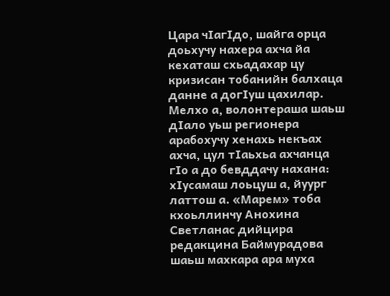Цара чӀагӀдо, шайга орца доьхучу нахера ахча йа кехаташ схьадахар цу кризисан тобанийн балхаца данне а догIуш цахилар. Мелхо а, волонтераша шаьш дӀало уьш регионера арабохучу хенахь некъах ахча, цул тIаьхьа ахчанца гӀо а до бевддачу нахана: хӀусамаш лоьцуш а, йуург латтош а. «Марем» тоба кхоьллинчу Анохина Светланас дийцира редакцина Баймурадова шаьш махкара ара муха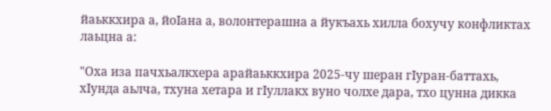йаьккхира а, йоӀана а, волонтерашна а йукъахь хилла бохучу конфликтах лаьцна а:

"Оха иза пачхьалкхера арайаьккхира 2025-чу шеран гIуран-баттахь, хӀунда аьлча, тхуна хетара и гӀуллакх вуно чолхе дара, тхо цунна дикка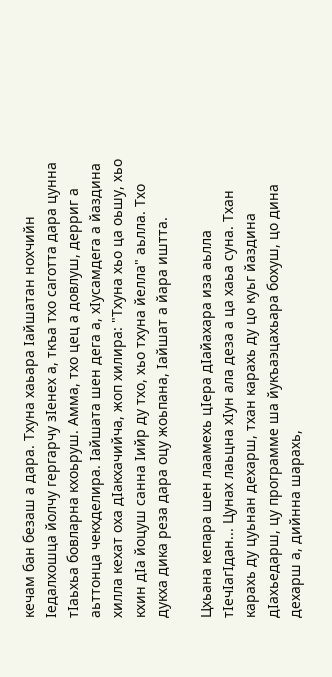кечам бан безаш а дара. Тхуна хаьара Ӏайшатан нохчийн Ӏедалхошца йолчу гергарчу зӀенех а, ткъа тхо саготта дара цунна тӀаьхьа бовларна кхоьруш. Амма, тхо цец а довлуш, дерриг а аьттонца чекхделира. Iайшата шен дега а, хIусамдега а йаздина хилла кехат оха дIакхачийча, жоп хилира: "Тхуна хьо ца оьшу, хьо кхин дIа йоцуш санна Iийр ду тхо, хьо тхуна йелла" аьлла. Тхо дукха дика реза дара оцу жоьпана, Ӏайшат а йара иштта.

Цхьана кепара шен лаамехь цIера дIайахара иза аьлла тӀечӀагӀдан... Цунах лаьцна хӀун ала деза а ца хаьа суна. Тхан карахь ду цуьнан дехарш, тхан карахь ду цо куьг йаздина дӀахьедарш, цу программе ша йукъаэцахьара бохуш, цо дина дехарш а, дийнна шарахь,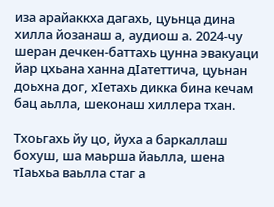иза арайаккха дагахь, цуьнца дина хилла йозанаш а, аудиош а. 2024-чу шеран дечкен-баттахь цунна эвакуаци йар цхьана ханна дIатеттича, цуьнан доьхна дог, хIетахь дикка бина кечам бац аьлла, шеконаш хиллера тхан.

Тхоьгахь йу цо, йуха а баркаллаш бохуш, ша маьрша йаьлла, шена тIаьхьа ваьлла стаг а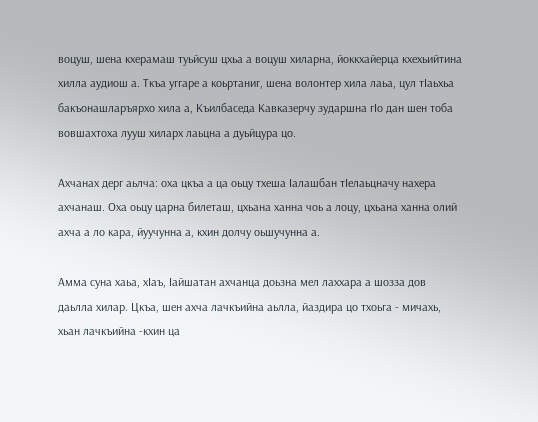воцуш, шена кхерамаш туьйсуш цхьа а воцуш хиларна, йоккхайерца кхехьийтина хилла аудиош а. Ткъа уггаре а коьртаниг, шена волонтер хила лаьа, цул тӀаьхьа бакъонашларъярхо хила а, Къилбаседа Кавказерчу зударшна гӀо дан шен тоба вовшахтоха лууш хиларх лаьцна а дуьйцура цо.

Ахчанах дерг аьлча: оха цкъа а ца оьцу тхеша Iалашбан тIелаьцначу нахера ахчанаш. Оха оьцу царна билеташ, цхьана ханна чоь а лоцу, цхьана ханна олий ахча а ло кара, йуучунна а, кхин долчу оьшучунна а.

Амма суна хаьа, хӀаъ, Ӏайшатан ахчанца доьзна мел лаххара а шозза дов даьлла хилар. Цкъа, шен ахча лачкъийна аьлла, йаздира цо тхоьга - мичахь, хьан лачкъийна -кхин ца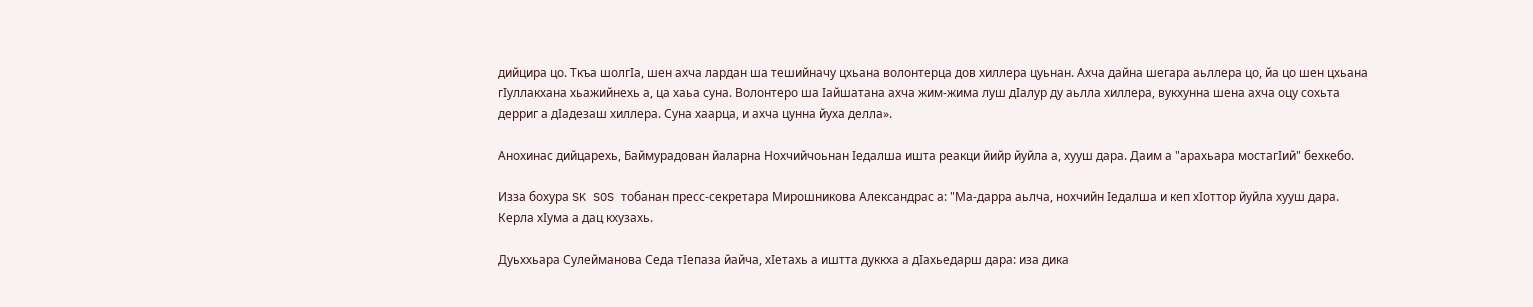дийцира цо. Ткъа шолгӀа, шен ахча лардан ша тешийначу цхьана волонтерца дов хиллера цуьнан. Ахча дайна шегара аьллера цо, йа цо шен цхьана гIуллакхана хьажийнехь а, ца хаьа суна. Волонтеро ша Iайшатана ахча жим-жима луш дIалур ду аьлла хиллера, вукхунна шена ахча оцу сохьта дерриг а дIадезаш хиллера. Суна хаарца, и ахча цунна йуха делла».

Анохинас дийцарехь, Баймурадован йаларна Нохчийчоьнан Ӏедалша ишта реакци йийр йуйла а, хууш дара. Даим а "арахьара мостагIий" бехкебо.

Изза бохура SK SOS тобанан пресс-секретара Мирошникова Александрас а: "Ма-дарра аьлча, нохчийн Iедалша и кеп хIоттор йуйла хууш дара. Керла хIума а дац кхузахь.

Дуьххьара Сулейманова Седа тӀепаза йайча, хIетахь а иштта дуккха а дӀахьедарш дара: иза дика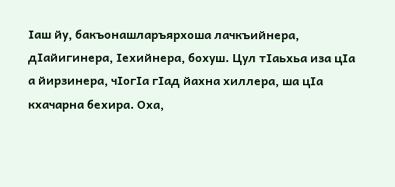Iаш йу, бакъонашларъярхоша лачкъийнера, дӀайигинера, Ӏехийнера, бохуш. Цул тӀаьхьа иза цӀа а йирзинера, чӀогӀа гIад йахна хиллера, ша цIа кхачарна бехира. Оха,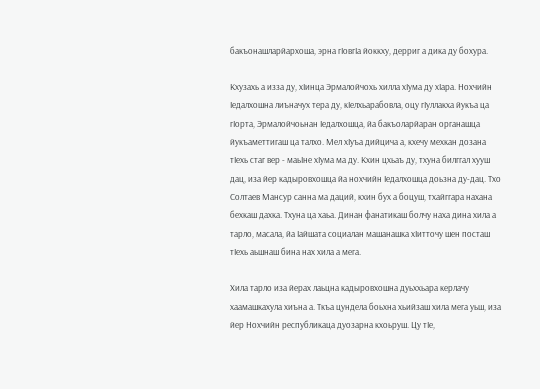бакъонашларйархоша, эрна гIовгIа йоккху, дерриг а дика ду бохура.

Кхузахь а изза ду, хIинца Эрмалойчохь хилла хIума ду хIара. Нохчийн Ӏедалхошна лиъначух тера ду, кIелхьарабовла, оцу гIуллакха йукъа ца гIорта, Эрмалойчоьнан Iедалхошца, йа бакъоларйаран органашца йукъаметтигаш ца талхо. Мел хIуъа дийцича а, кхечу мехкан дозана тIехь стаг вер - маьIне хIума ма ду. Кхин цхьаъ ду, тхуна билггал хууш дац, иза йер кадыровхошца йа нохчийн Iедалхошца доьзна ду-дац. Тхо Солтаев Мансур санна ма даций, кхин бух а боцуш, тхайггара нахана бехкаш дахка. Тхуна ца хаьа. Динан фанатикаш болчу наха дина хила а тарло, масала, йа Iайшата социалан машанашка хIитточу шен посташ тIехь аьшнаш бина нах хила а мега.

Хила тарло иза йерах лаьцна кадыровхошна дуьххьара керлачу хаамашкахула хиъна а. Ткъа цундела боьхна хьийзаш хила мега уьш, иза йер Нохчийн республикаца дуозарна кхоьруш. Цу тIе,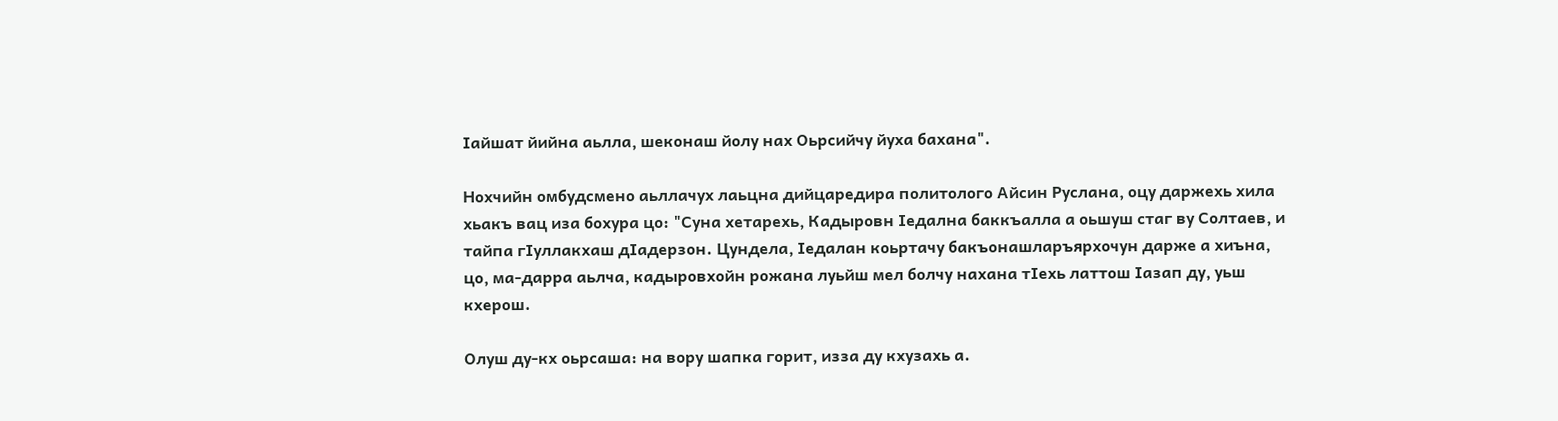Iайшат йийна аьлла, шеконаш йолу нах Оьрсийчу йуха бахана".

Нохчийн омбудсмено аьллачух лаьцна дийцаредира политолого Айсин Руслана, оцу даржехь хила хьакъ вац иза бохура цо: "Суна хетарехь, Кадыровн Ӏедална баккъалла а оьшуш стаг ву Солтаев, и тайпа гӀуллакхаш дIадерзон. Цундела, Ӏедалан коьртачу бакъонашларъярхочун дарже а хиъна, цо, ма-дарра аьлча, кадыровхойн рожана луьйш мел болчу нахана тIехь латтош Iазап ду, уьш кхерош.

Олуш ду-кх оьрсаша: на вору шапка горит, изза ду кхузахь а.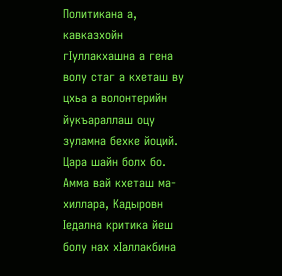Политикана а, кавказхойн гIуллакхашна а гена волу стаг а кхеташ ву цхьа а волонтерийн йукъараллаш оцу зуламна бехке йоций. Цара шайн болх бо. Амма вай кхеташ ма-хиллара, Кадыровн Ӏедална критика йеш болу нах хIаллакбина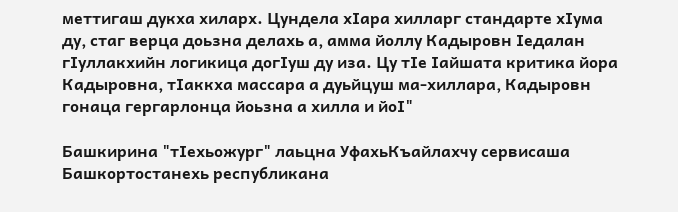меттигаш дукха хиларх. Цундела хIара хилларг стандарте хIума ду, стаг верца доьзна делахь а, амма йоллу Кадыровн Ӏедалан гӀуллакхийн логикица догӀуш ду иза. Цу тIе Iайшата критика йора Кадыровна, тIаккха массара а дуьйцуш ма-хиллара, Кадыровн гонаца гергарлонца йоьзна а хилла и йоI"

Башкирина "тIехьожург" лаьцна УфахьКъайлахчу сервисаша Башкортостанехь республикана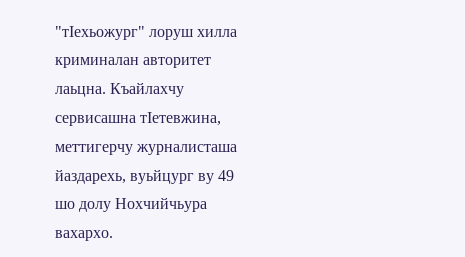"тIехьожург" лоруш хилла криминалан авторитет лаьцна. Къайлахчу сервисашна тIетевжина, меттигерчу журналисташа йаздарехь, вуьйцург ву 49 шо долу Нохчийчьура вахархо.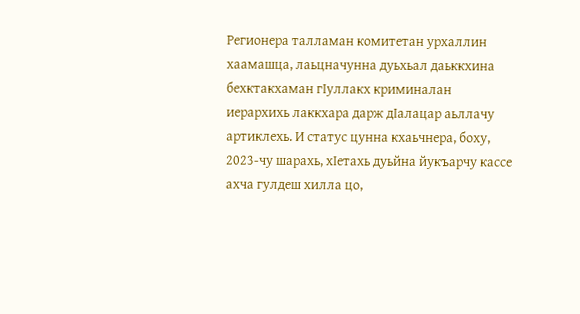Регионера талламан комитетан урхаллин хаамашца, лаьцначунна дуьхьал даьккхина бехктакхаман гIуллакх криминалан иерархихь лаккхара дарж дIалацар аьллачу артиклехь. И статус цунна кхаьчнера, боху, 2023-чу шарахь, хIетахь дуьйна йукъарчу кассе ахча гулдеш хилла цо,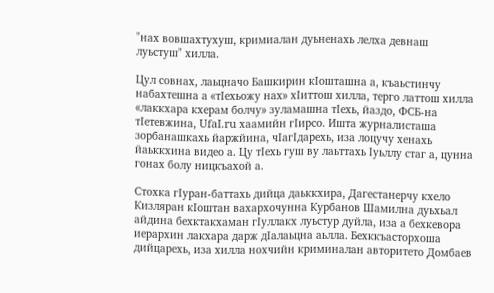"нах вовшахтухуш, кримиалан дуьненахь лелха девнаш луьстуш" хилла.

Цул совнах, лаьцначо Башкирин кIошташна а, къаьстинчу набахтешна а «тIехьожу нах» хIиттош хилла, терго латтош хилла «лаккхара кхерам болчу» зуламашна тIехь, йаздо, ФСБ-на тIетевжина, UfaI.ru хаамийн гIирсо. Ишта журналисташа зорбанашкахь йаржйина, чIагIдарехь, иза лоцучу хенахь йаьккхина видео а. Цу тIехь гуш ву лаьттахь Iуьллу стаг а, цунна гонах болу ницкъахой а.

Стохка гIуран-баттахь дийца даьккхира, Дагестанерчу кхело Кизляран кӀоштан вахархочунна Курбанов Шамилна дуьхьал айдина бехктакхаман гӀуллакх луьстур дуйла, иза а бехкевора иерархин лакхара дарж дӀалаьцна аьлла. Бехккъасторхоша дийцарехь, иза хилла нохчийн криминалан авторитето Домбаев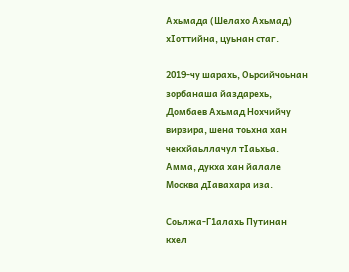Ахьмада (Шелахо Ахьмад) хIоттийна, цуьнан стаг.

2019-чу шарахь, Оьрсийчоьнан зорбанаша йаздарехь, Домбаев Ахьмад Нохчийчу вирзира, шена тоьхна хан чекхйаьллачул тIаьхьа. Амма, дукха хан йалале Москва дIавахара иза.

Соьлжа-Г1алахь Путинан кхел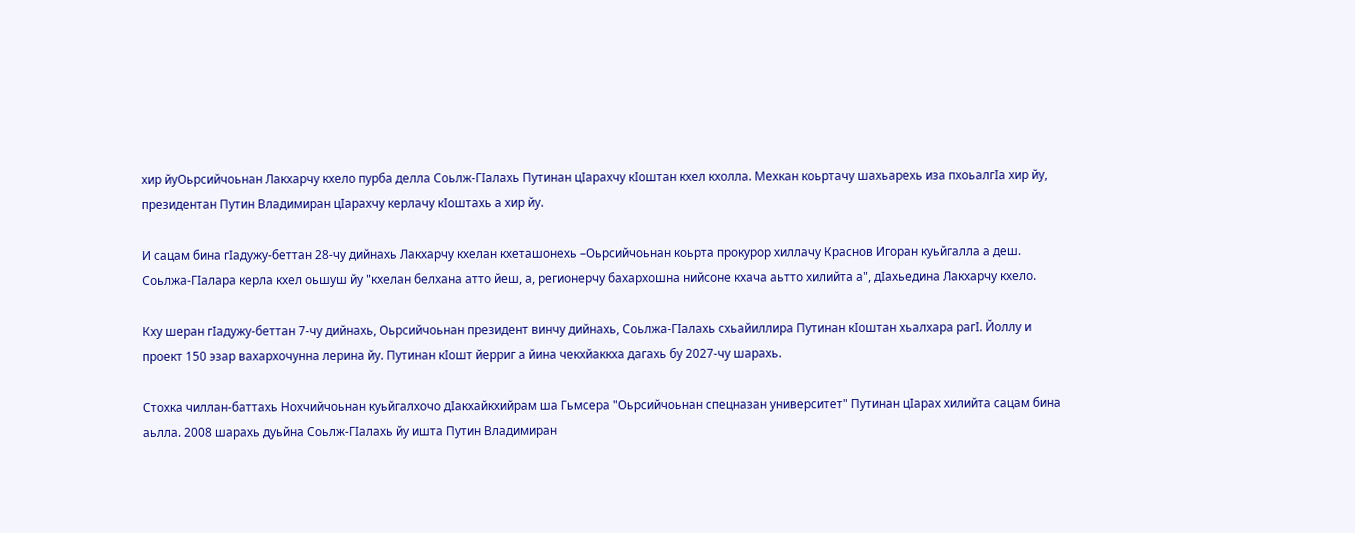хир йуОьрсийчоьнан Лакхарчу кхело пурба делла Соьлж-ГӀалахь Путинан цӀарахчу кӀоштан кхел кхолла. Мехкан коьртачу шахьарехь иза пхоьалгӀа хир йу, президентан Путин Владимиран цӀарахчу керлачу кӀоштахь а хир йу.

И сацам бина гIадужу-беттан 28-чу дийнахь Лакхарчу кхелан кхеташонехь –Оьрсийчоьнан коьрта прокурор хиллачу Краснов Игоран куьйгалла а деш. Соьлжа-ГӀалара керла кхел оьшуш йу "кхелан белхана атто йеш, а, регионерчу бахархошна нийсоне кхача аьтто хилийта а", дIахьедина Лакхарчу кхело.

Кху шеран гIадужу-беттан 7-чу дийнахь, Оьрсийчоьнан президент винчу дийнахь, Соьлжа-ГӀалахь схьайиллира Путинан кӀоштан хьалхара рагI. Йоллу и проект 150 эзар вахархочунна лерина йу. Путинан кӀошт йерриг а йина чекхйаккха дагахь бу 2027-чу шарахь.

Стохка чиллан-баттахь Нохчийчоьнан куьйгалхочо дӀакхайкхийрам ша Гьмсера "Оьрсийчоьнан спецназан университет" Путинан цӀарах хилийта сацам бина аьлла. 2008 шарахь дуьйна Соьлж-ГӀалахь йу ишта Путин Владимиран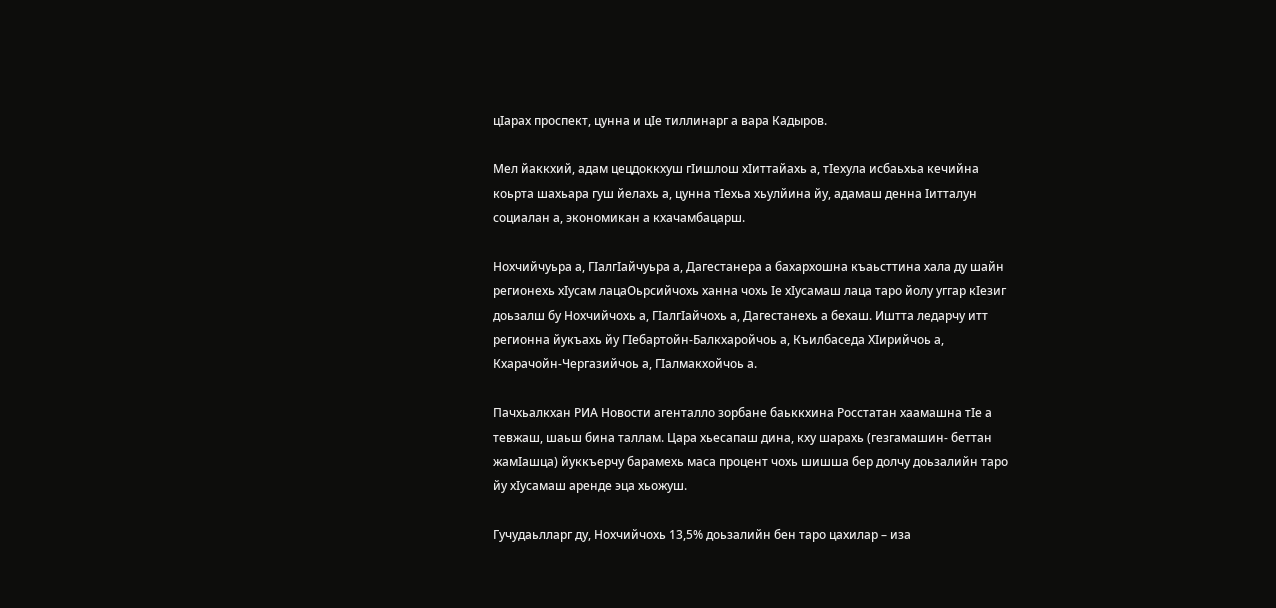цIарах проспект, цунна и цIе тиллинарг а вара Кадыров.

Мел йаккхий, адам цецдоккхуш гIишлош хIиттайахь а, тIехула исбаьхьа кечийна коьрта шахьара гуш йелахь а, цунна тIехьа хьулйина йу, адамаш денна Iитталун социалан а, экономикан а кхачамбацарш.

Нохчийчуьра а, ГIалгIайчуьра а, Дагестанера а бахархошна къаьсттина хала ду шайн регионехь хIусам лацаОьрсийчохь ханна чохь Iе хӀусамаш лаца таро йолу уггар кӀезиг доьзалш бу Нохчийчохь а, ГӀалгӀайчохь а, Дагестанехь а бехаш. Иштта ледарчу итт регионна йукъахь йу ГӀебартойн-Балкхаройчоь а, Къилбаседа ХӀирийчоь а, Кхарачойн-Чергазийчоь а, ГӀалмакхойчоь а.

Пачхьалкхан РИА Новости агенталло зорбане баьккхина Росстатан хаамашна тӀе а тевжаш, шаьш бина таллам. Цара хьесапаш дина, кху шарахь (гезгамашин- беттан жамIашца) йуккъерчу барамехь маса процент чохь шишша бер долчу доьзалийн таро йу хӀусамаш аренде эца хьожуш.

Гучудаьлларг ду, Нохчийчохь 13,5% доьзалийн бен таро цахилар – иза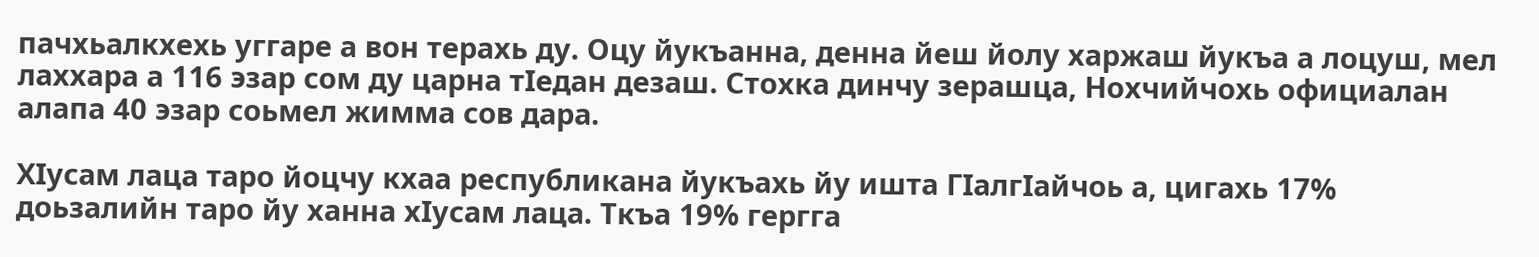пачхьалкхехь уггаре а вон терахь ду. Оцу йукъанна, денна йеш йолу харжаш йукъа а лоцуш, мел лаххара а 116 эзар сом ду царна тIедан дезаш. Стохка динчу зерашца, Нохчийчохь официалан алапа 40 эзар соьмел жимма сов дара.

ХIусам лаца таро йоцчу кхаа республикана йукъахь йу ишта ГIалгIайчоь а, цигахь 17% доьзалийн таро йу ханна хIусам лаца. Ткъа 19% гергга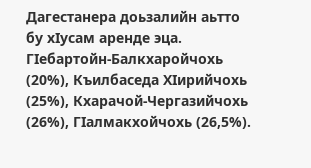Дагестанера доьзалийн аьтто бу хIусам аренде эца. ГӀебартойн-Балкхаройчохь (20%), Къилбаседа ХӀирийчохь (25%), Кхарачой-Чергазийчохь (26%), ГӀалмакхойчохь (26,5%).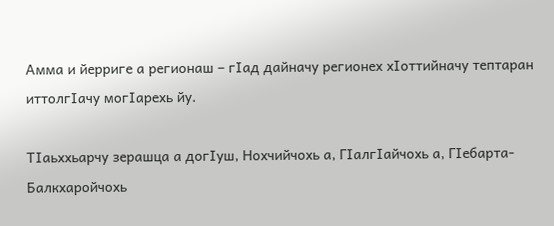Амма и йерриге а регионаш – гIад дайначу регионех хIоттийначу тептаран иттолгIачу могIарехь йу.

ТIаьххьарчу зерашца а догIуш, Нохчийчохь а, ГIалгIайчохь а, ГIебарта-Балкхаройчохь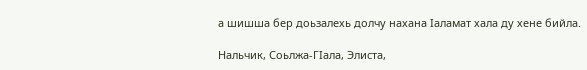а шишша бер доьзалехь долчу нахана Iаламат хала ду хене бийла.

Нальчик, Соьлжа-ГIала, Элиста,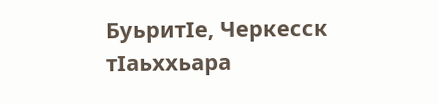БуьритIе, Черкесск тIаьххьара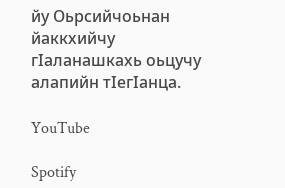йу Оьрсийчоьнан йаккхийчу гIаланашкахь оьцучу алапийн тIегIанца.

YouTube

Spotify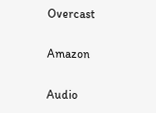Overcast

Amazon

Audio